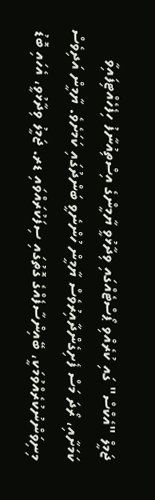ޖަމީލް "އެކްސް" ގައި ކުރެއްވި ޕޯސްޓެއްގައި ވިދާޅުވީ ޔާމީންގެ އިސްތިއުނާފު ހިފެހެއްޓިފައިވާ ކަމަށާއި، ރޯދަ މަސް ފެށިގެންދާއިރުވެސް ޔާމީން ހުންނެވީ ބަންދުގައި ކަމަށެވެ. ޔާމީން އަދިވެސް މިނިވަންނުކުރެއްވުމަކީ، ބޭއިންސާފެއްގެ ގޮތުގައި ސިފަކުރައްވައި ޑރ. ޖަމީލު ވިދާޅުވީ، އެހައި ބޮޑު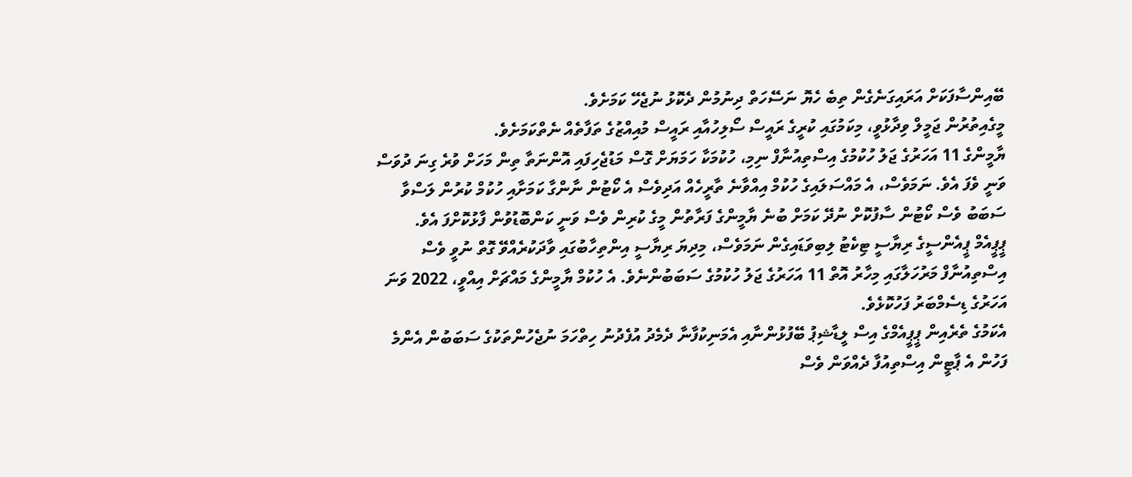ބޭއިންސާފަކަށް އަރައިގަނެގެން ތިބެ ހެޔޮ ނަސޭހަތް ދިނުމުން ދެކޮޅު ނުޖެހޭ ކަމަށެވެ.
މީގެއިތުރުން ޖަމީލް ވިދާޅުވީ، މިކަމުގައި ކުރީގެ ރައީސް ސޯލިހުއާއި ރައީސް މުއިއްޒުގެ ތަފާތެއް ނެތްކަމަށެވެ.
ޔާމީންގެ 11 އަހަރުގެ ޖަލު ހުކުމުގެ އިސްތިއުނާފް ނިމި، ހުކުމަކާ ހަމަޔަށް ގޮސް މަޑުޖެހިފައި އޮންނަތާ ތިން މަހަށް ވުރެ ގިނަ ދުވަސް ވަނީ ވެފަ އެވެ. ނަމަވެސް، އެ މައްސަލައިގެ ހުކުމް އިއްވާނެ ތާރީހެއް އަދިވެސް އެ ކޯޓުން ނާންގާ ކަމަށާއި ހުކުމް ކުރުން ލަސްވާ ސަބަބު ވެސް ކޯޓުން ސާފުކޮށް ނުދޭ ކަމަށް ބުނެ ޔާމީންގެ ފަރާތުން މީގެ ކުރިން ވެސް ވަނީ ކަންބޮޑުވުން ފާޅުކޮށްފަ އެވެ.
ޕީޕީއެމް ޕީއެންސީގެ ރިޔާސީ ޓިކެޓު ލިބިވަޑައިގެން ނަމަވެސް، މިދިޔަ ރިޔާސީ އިންތިހާބުގައި ވާދަކުރެއްވޭ ގޮތް ނުވީ ވެސް އިސްތިއުނާފް މަރުހަލާގައި މިހާރު އޮތް 11 އަހަރުގެ ޖަލު ހުކުމުގެ ސަބަބުންނެވެ. އެ ހުކުމް ޔާމީންގެ މައްޗަށް އިއްވީ، 2022 ވަނަ އަހަރުގެ ޑިސެމްބަރު ފަހުކޮޅެވެ.
އެކަމުގެ ތެރެއިން ޕީޕީއެމްގެ އިސް ލީޑާޝިޕު ބޭފުޅުންނާއި އެމަނިކުފާނާ ދެމެދު އުފެދުނު ހިތްހަމަ ނުޖެހުންތަކުގެ ސަބަބުން އެންމެ ފަހުން އެ ޕާޓީން އިސްތިއުފާ ދެއްވަން ވެސް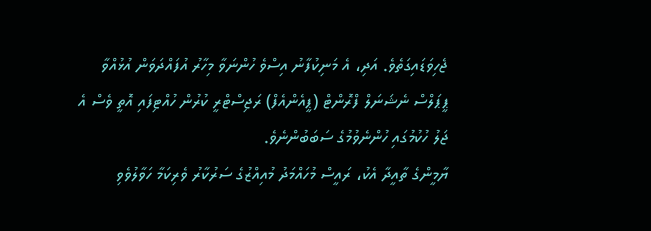ޖެހިވަޑައިގަތެވެ. އަދި، އެ މަނިކުފާނު އިސްވެ ހުންނަވާ މިހާރު އުފައްދަވަން އުޅުއްވާ ޕީޕަލްސް ނެޝަނަލް ފްރޮންޓް (ޕީއެންއެފް) ރަޖިސްޓްރީ ކުރުން ހުއްޓިފައި އޮތީ ވެސް އެ ޖަލު ހުކުމުގައި ހުންނެވުމުގެ ސަބަބުންނެވެ.
ޔާމީންގެ ތާއީދާ އެކު، ރައީސް މުހައްމަދު މުއިއްޒުގެ ސަރުކާރު ވެރިކަމާ ހަވާލުވެވި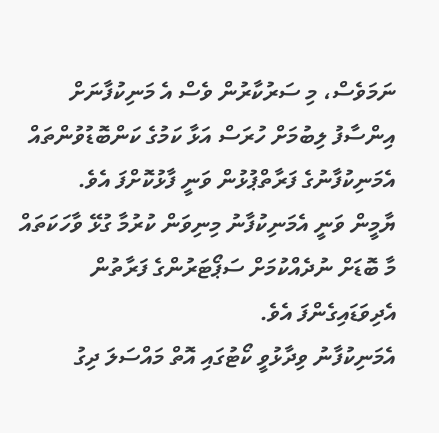ނަމަވެސް، މި ސަރުކާރުން ވެސް އެ މަނިކުފާނަށް އިންސާފު ލިބުމަށް ހުރަސް އަޅާ ކަމުގެ ކަންބޮޑުވުންތައް އެމަނިކުފާނުގެ ފަރާތްޕުޅުން ވަނީ ފާޅުކޮށްފަ އެވެ.
ޔާމީން ވަނީ އެމަނިކުފާނު މިނިވަން ކުރުމާ ގުޅޭ ވާހަކަތައް މާ ބޮޑަށް ނުދެއްކުމަށް ސަޕޯޓަރުންގެ ފަރާތުން އެދިވަޑައިގެންފަ އެވެ.
އެމަނިކުފާނު ވިދާޅުވީ ކޯޓުގައި އޮތް މައްސަލަ ދިގު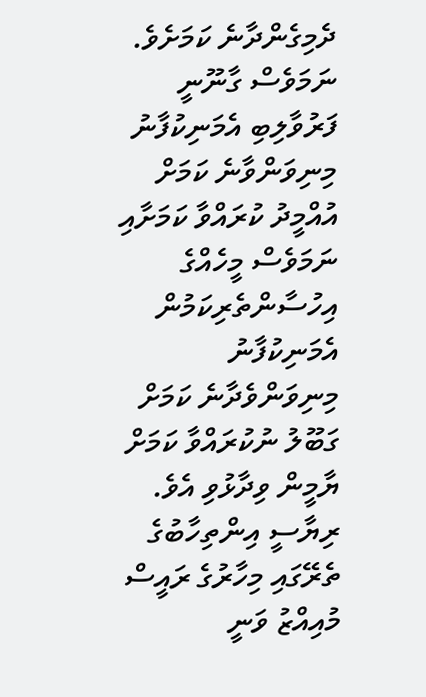ދެމިގެންދާނެ ކަމަށެވެ. ނަމަވެސް ގާނޫނީ ފަރުވާލިބި އެމަނިކުފާނު މިނިވަންވާނެ ކަމަށް އުއްމީދު ކުރައްވާ ކަމަށާއި ނަމަވެސް މީހެއްގެ އިހުސާންތެރިކަމުން އެމަނިކުފާނު މިނިވަންވެދާނެ ކަމަށް ގަބޫލު ނުކުރައްވާ ކަމަށް ޔާމީން ވިދާޅުވި އެވެ.
ރިޔާސީ އިންތިހާބުގެ ތެރޭގައި މިހާރުގެ ރައީސް މުއިއްޒު ވަނީ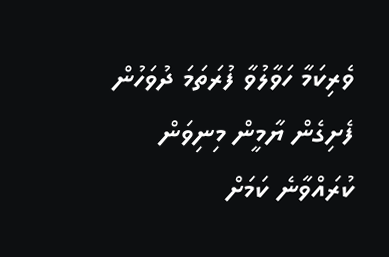ވެރިކަމާ ހަވާލުވާ ފުރަތަމަ ދުވަހުން ފެށިގެން ޔާމީން މިނިވަން ކުރައްވާނެ ކަމަށް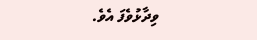ވިދާޅުވެފަ އެވެ.